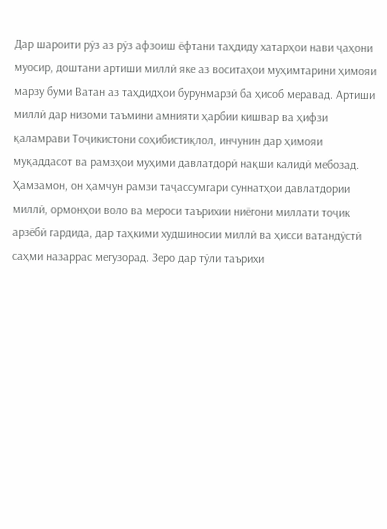Дар шароити рӯз аз рӯз афзоиш ёфтани таҳдиду хатарҳои нави ҷаҳони муосир, доштани артиши миллӣ яке аз воситаҳои муҳимтарини ҳимояи марзу буми Ватан аз таҳдидҳои бурунмарзӣ ба ҳисоб меравад. Артиши миллӣ дар низоми таъмини амнияти ҳарбии кишвар ва ҳифзи қаламрави Тоҷикистони соҳибистиқлол, инчунин дар ҳимояи муқаддасот ва рамзҳои муҳими давлатдорӣ нақши калидӣ мебозад.
Ҳамзамон, он ҳамчун рамзи таҷассумгари суннатҳои давлатдории миллӣ, ормонҳои воло ва мероси таърихии ниёгони миллати тоҷик арзёбӣ гардида, дар таҳкими худшиносии миллӣ ва ҳисси ватандӯстӣ саҳми назаррас мегузорад. Зеро дар тӯли таърихи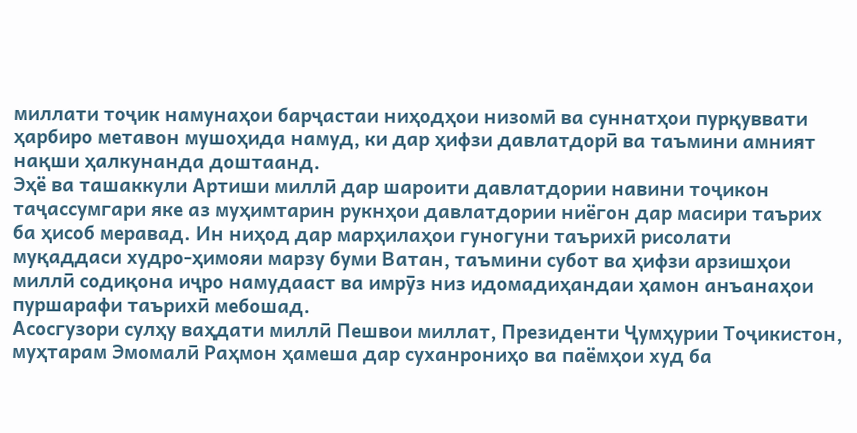миллати тоҷик намунаҳои барҷастаи ниҳодҳои низомӣ ва суннатҳои пурқуввати ҳарбиро метавон мушоҳида намуд, ки дар ҳифзи давлатдорӣ ва таъмини амният нақши ҳалкунанда доштаанд.
Эҳё ва ташаккули Артиши миллӣ дар шароити давлатдории навини тоҷикон таҷассумгари яке аз муҳимтарин рукнҳои давлатдории ниёгон дар масири таърих ба ҳисоб меравад. Ин ниҳод дар марҳилаҳои гуногуни таърихӣ рисолати муқаддаси худро-ҳимояи марзу буми Ватан, таъмини субот ва ҳифзи арзишҳои миллӣ содиқона иҷро намудааст ва имрӯз низ идомадиҳандаи ҳамон анъанаҳои пуршарафи таърихӣ мебошад.
Асосгузори сулҳу ваҳдати миллӣ Пешвои миллат, Президенти Ҷумҳурии Тоҷикистон, муҳтарам Эмомалӣ Раҳмон ҳамеша дар суханрониҳо ва паёмҳои худ ба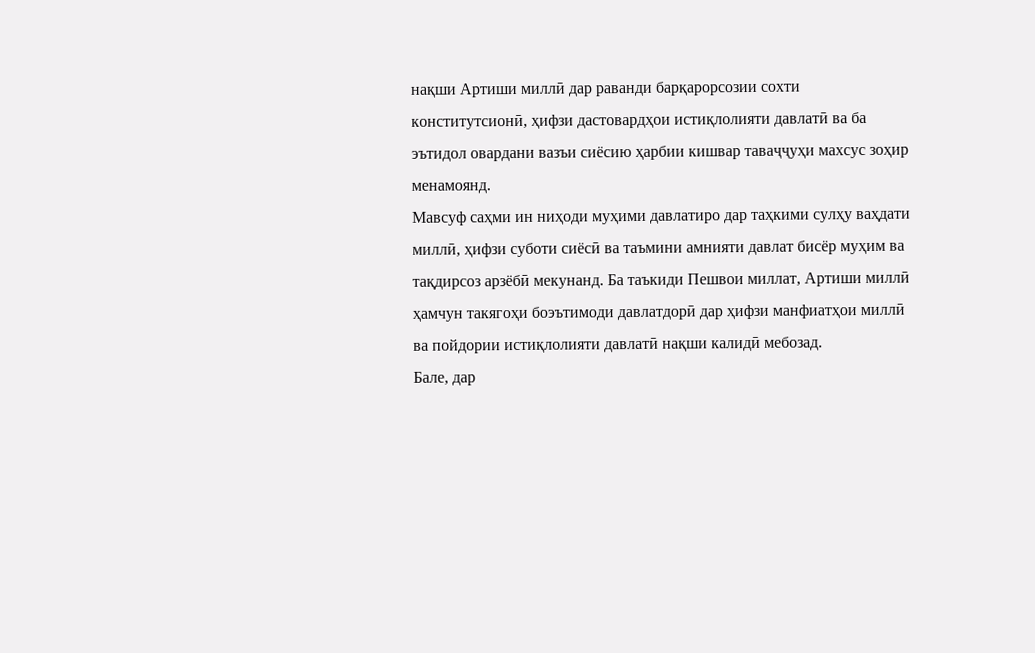нақши Артиши миллӣ дар раванди барқарорсозии сохти конститутсионӣ, ҳифзи дастовардҳои истиқлолияти давлатӣ ва ба эътидол овардани вазъи сиёсию ҳарбии кишвар таваҷҷуҳи махсус зоҳир менамоянд.
Мавсуф саҳми ин ниҳоди муҳими давлатиро дар таҳкими сулҳу ваҳдати миллӣ, ҳифзи суботи сиёсӣ ва таъмини амнияти давлат бисёр муҳим ва тақдирсоз арзёбӣ мекунанд. Ба таъкиди Пешвои миллат, Артиши миллӣ ҳамчун такягоҳи боэътимоди давлатдорӣ дар ҳифзи манфиатҳои миллӣ ва пойдории истиқлолияти давлатӣ нақши калидӣ мебозад.
Бале, дар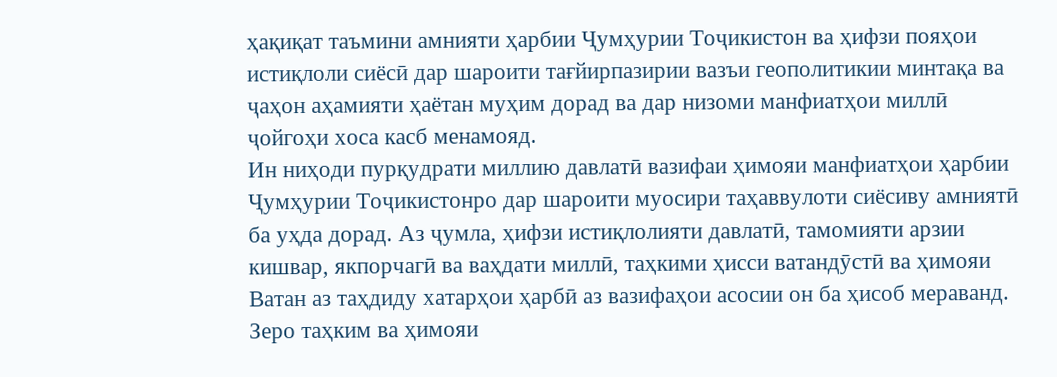ҳақиқат таъмини амнияти ҳарбии Ҷумҳурии Тоҷикистон ва ҳифзи пояҳои истиқлоли сиёсӣ дар шароити тағйирпазирии вазъи геополитикии минтақа ва ҷаҳон аҳамияти ҳаётан муҳим дорад ва дар низоми манфиатҳои миллӣ ҷойгоҳи хоса касб менамояд.
Ин ниҳоди пурқудрати миллию давлатӣ вазифаи ҳимояи манфиатҳои ҳарбии Ҷумҳурии Тоҷикистонро дар шароити муосири таҳаввулоти сиёсиву амниятӣ ба уҳда дорад. Аз ҷумла, ҳифзи истиқлолияти давлатӣ, тамомияти арзии кишвар, якпорчагӣ ва ваҳдати миллӣ, таҳкими ҳисси ватандӯстӣ ва ҳимояи Ватан аз таҳдиду хатарҳои ҳарбӣ аз вазифаҳои асосии он ба ҳисоб мераванд. Зеро таҳким ва ҳимояи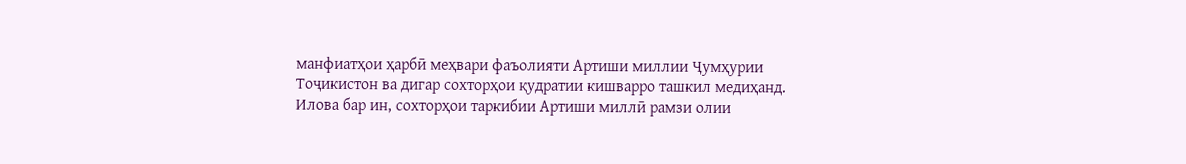манфиатҳои ҳарбӣ меҳвари фаъолияти Артиши миллии Ҷумҳурии Тоҷикистон ва дигар сохторҳои қудратии кишварро ташкил медиҳанд.
Илова бар ин, сохторҳои таркибии Артиши миллӣ рамзи олии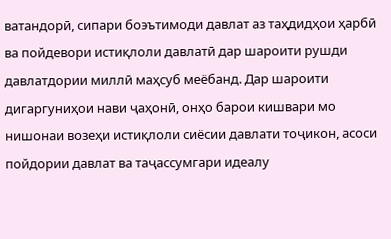ватандорӣ, сипари боэътимоди давлат аз таҳдидҳои ҳарбӣ ва пойдевори истиқлоли давлатӣ дар шароити рушди давлатдории миллӣ маҳсуб меёбанд. Дар шароити дигаргуниҳои нави ҷаҳонӣ, онҳо барои кишвари мо нишонаи возеҳи истиқлоли сиёсии давлати тоҷикон, асоси пойдории давлат ва таҷассумгари идеалу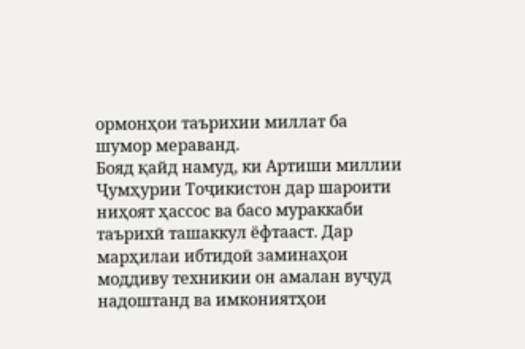ормонҳои таърихии миллат ба шумор мераванд.
Бояд қайд намуд, ки Артиши миллии Ҷумҳурии Тоҷикистон дар шароити ниҳоят ҳассос ва басо мураккаби таърихӣ ташаккул ёфтааст. Дар марҳилаи ибтидоӣ заминаҳои моддиву техникии он амалан вуҷуд надоштанд ва имкониятҳои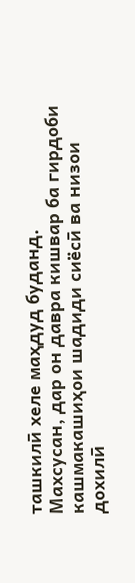ташкилӣ хеле маҳдуд буданд.
Махсусан, дар он давра кишвар ба гирдоби кашмакашиҳои шадиди сиёсӣ ва низои дохилӣ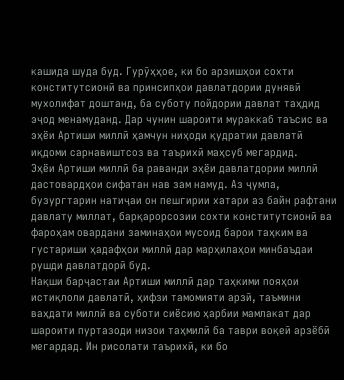кашида шуда буд. Гурӯҳҳое, ки бо арзишҳои сохти конститутсионӣ ва принсипҳои давлатдории дунявӣ мухолифат доштанд, ба суботу пойдории давлат таҳдид эҷод менамуданд. Дар чунин шароити мураккаб таъсис ва эҳёи Артиши миллӣ ҳамчун ниҳоди қудратии давлатӣ иқдоми сарнавиштсоз ва таърихӣ маҳсуб мегардид.
Эҳёи Артиши миллӣ ба раванди эҳёи давлатдории миллӣ дастовардҳои сифатан нав зам намуд. Аз ҷумла, бузургтарин натиҷаи он пешгирии хатари аз байн рафтани давлату миллат, барқарорсозии сохти конститутсионӣ ва фароҳам овардани заминаҳои мусоид барои таҳким ва густариши ҳадафҳои миллӣ дар марҳилаҳои минбаъдаи рушди давлатдорӣ буд.
Нақши барҷастаи Артиши миллӣ дар таҳкими пояҳои истиқлоли давлатӣ, ҳифзи тамомияти арзӣ, таъмини ваҳдати миллӣ ва суботи сиёсию ҳарбии мамлакат дар шароити пуртазоди низои таҳмилӣ ба таври воқеӣ арзёбӣ мегардад. Ин рисолати таърихӣ, ки бо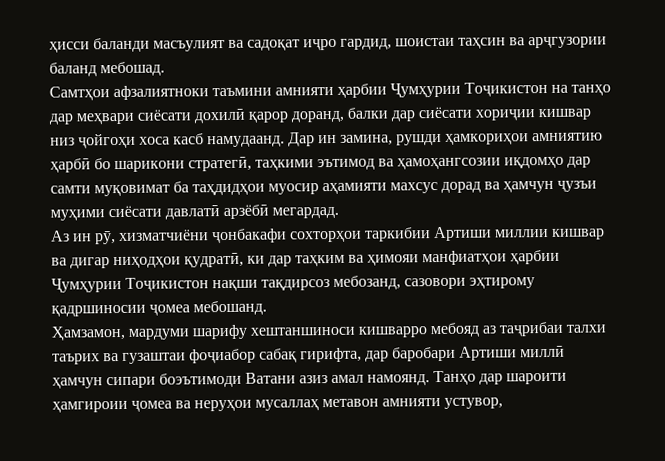ҳисси баланди масъулият ва садоқат иҷро гардид, шоистаи таҳсин ва арҷгузории баланд мебошад.
Самтҳои афзалиятноки таъмини амнияти ҳарбии Ҷумҳурии Тоҷикистон на танҳо дар меҳвари сиёсати дохилӣ қарор доранд, балки дар сиёсати хориҷии кишвар низ ҷойгоҳи хоса касб намудаанд. Дар ин замина, рушди ҳамкориҳои амниятию ҳарбӣ бо шарикони стратегӣ, таҳкими эътимод ва ҳамоҳангсозии иқдомҳо дар самти муқовимат ба таҳдидҳои муосир аҳамияти махсус дорад ва ҳамчун ҷузъи муҳими сиёсати давлатӣ арзёбӣ мегардад.
Аз ин рӯ, хизматчиёни ҷонбакафи сохторҳои таркибии Артиши миллии кишвар ва дигар ниҳодҳои қудратӣ, ки дар таҳким ва ҳимояи манфиатҳои ҳарбии Ҷумҳурии Тоҷикистон нақши тақдирсоз мебозанд, сазовори эҳтирому қадршиносии ҷомеа мебошанд.
Ҳамзамон, мардуми шарифу хештаншиноси кишварро мебояд аз таҷрибаи талхи таърих ва гузаштаи фоҷиабор сабақ гирифта, дар баробари Артиши миллӣ ҳамчун сипари боэътимоди Ватани азиз амал намоянд. Танҳо дар шароити ҳамгироии ҷомеа ва неруҳои мусаллаҳ метавон амнияти устувор,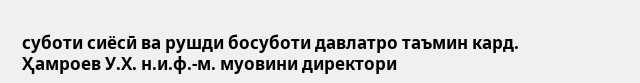суботи сиёсӣ ва рушди босуботи давлатро таъмин кард.
Ҳамроев У.Х. н.и.ф.-м. муовини директори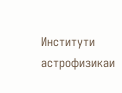Институти астрофизикаи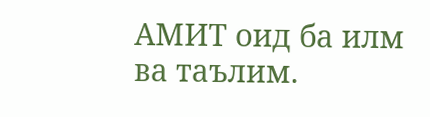АМИТ оид ба илм ва таълим.